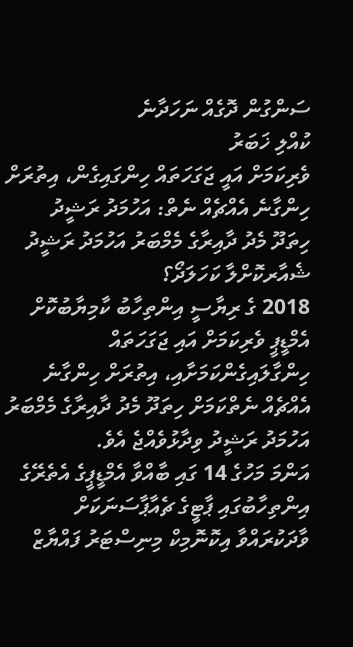ސަންގުން ދޮގެއް ނަހަދާނެ
ކުއްލި ޚަބަރު
ވެރިކަމަށް އައީ ޖަގަހަތައް ހިންގައިގެން، އިތުރަށް ހިންގާނެ އެއްޗެއް ނެތް: އަހުމަދު ރަޝީދު
ހިތަދޫ މެދު ދާއިރާގެ މެމްބަރު އަހުމަދު ރަޝީދު
ޝެއާރކޮށްލާ ކަހަލަދޯ؟
2018 ގެ ރިޔާސީ އިންތިހާބު ކާމިޔާބުކޮށް އެމްޑީޕީ ވެރިކަމަށް އައި ޖަގަހަތައް ހިންގާލައިގެންކަމަށާއި، އިތުރަށް ހިންގާނެ އެއްޗެއް ނެތްކަމަށް ހިތަދޫ މެދު ދާއިރާގެ މެމްބަރު އަހުމަދު ރަޝީދު ވިދާޅުވެއްޖެ އެވެ.
އަންމަ މަހުގެ 14 ގައި ބާއްވާ އެމްޑީޕީގެ އެތެރޭގެ އިންތިހާބުގައި ޕާޓީގެ ޗެއާޕާސަނަކަށް ވާދަކުރައްވާ އިކޮނޮމިކް މިނިސްޓަރު ފައްޔާޒް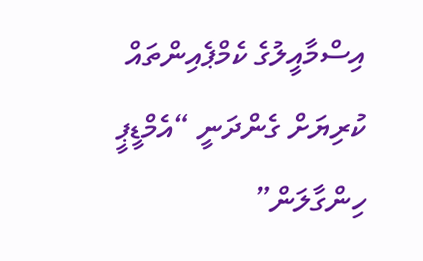އިސްމާއީލުގެ ކެމްޕެއިންތައް ކުރިޔަށް ގެންދަނީ “އެމްޑީޕީ ހިންގާލަން”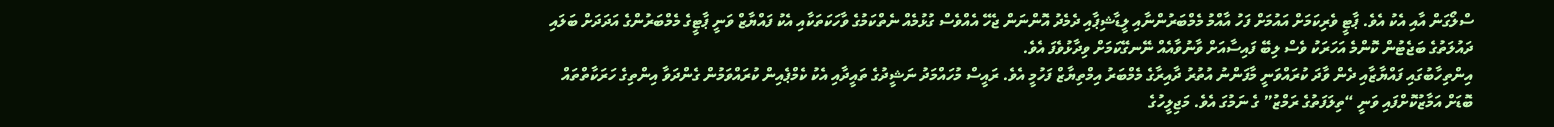ސްލޯގަން އާއި އެކު އެވެ. ޕާޓީ ވެރިކަމަށް އައުމަށް ފަހު އާއްމު މެމްބަރުންނާއި ލީޑާޝިޕާއި ދެމެދު އޮންނަން ޖެހޭ އެއްވެސް ގުޅުމެއް ނެތްކަމުގެ ވާހަކަތަކާއި އެކު ފައްޔާޒް ވަނީ ޕާޓީގެ މެމްބަރުންގެ އަދަދަށް ބަލައި ދައުލަތުގެ ބަޖެޓުން ކޮންމެ އަހަރަކު ވެސް ލިބޭ ފައިސާއަށް ވާނުވާއެއް ނޭނގޭކަމަށް ވިދާޅުވެފަ އެވެ.
އިންތިހާބުގައި ފައްޔާޒާއި ދެން ވާދަ ކުރައްވަނީ މާފަންނު އުތުރު ދާއިރާގެ މެމްބަރު އިމްތިޔާޒް ފަހުމީ އެވެ. ރައީސް މުހައްމަދު ނަޝީދުގެ ތައީދާއި އެކު ކެމްޕެއިން ކުރައްވަމުން ގެންދަވާ އިންތިގެ ހަރަކާތްތައް ބޮޑަށް އަމާޒުކޮށްފައި ވަނީ “ތިލަފަތުގެ ރަމްޒު” ގެ ނަމުގަ އެވެ. މަޖިލީހުގެ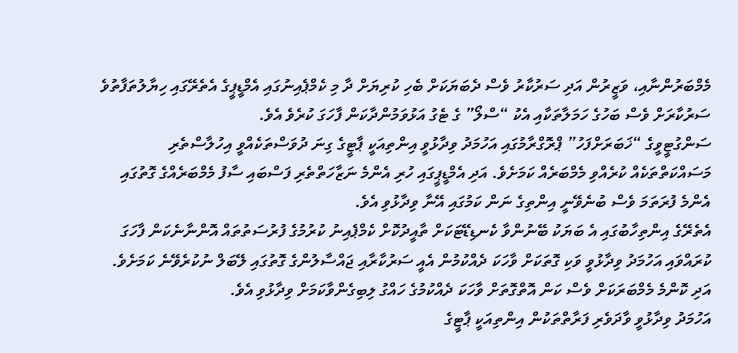މެމްބަރުންނާއި، ވަޒީރުން އަދި ސަރުކާރު ވެސް ދެބަޔަކަށް ބެހި ކުރިޔަށް ދާ މި ކެމްޕެއިނުގައި އެމްޑީޕީގެ އެތެރޭގައި ހިޔާލުތަފާތުވެ ސަރުކާރަށް ވެސް ބަހުގެ ހަމަލާތަކާއި އެކު “ސްލޯ” ގެ ޓެގު އަޅުވަމުންދާކަން ފާހަގަ ކުރެވެ އެވެ.
ސަންގުޓީވީގެ “ޚަބަރަށްފަހު” ޕްރޮގްރާމުގައި އަހުމަދު ވިދާޅުވީ އިންތިއަކީ ޕާޓީގެ ގިނަ ދުވަސްތަކެއްވީ އިހުލާސްތެރި މަސައްކަތްތަކެއް ކުރެއްވި މެމްބަރެއް ކަމަށެވެ. އަދި އެމްޑީޕީގައި ހުރި އެންމެ ނަޒާހަތްތެރި ފަސްބައި ސާފު މެމްބަރެއްގެ ގޮތުގައި އެންމެ ފުރަތަމަ ވެސް ބުނެވޭނީ އިންތިގެ ނަން ކަމުގައި އޭނާ ވިދާޅުވި އެވެ.
އެތެރޭގެ އިންތިހާބުގައި އެ ބަޔަކު ބޭނުންވާ ކެނޑިޑޭޓަކަށް ތާއީދުކޮށް ކެމްޕެއިނު ކުރުމުގެ ފުރުސަތުތައް އޮންނާނެކަން ފާހަގަ ކުރައްވައި އަހުމަދު ވިދާޅުވީ ވަކި ގޮތަކަށް ވާހަކަ ދެއްކުމުން އެއީ ސަރުކާރާއި ޖައްސާލުންގެ ގޮތުގައި ލޭބަލް ނުކުރެވޭނެ ކަމަށެވެ. އަދި ކޮންމެ މެމްބަރަކަށް ވެސް ކަން އޮތްގޮތަށް ވާހަކަ ދެއްކުމުގެ ހައްގު ލިބިގެންވާކަމަށް ވިދާޅުވި އެވެ.
އަހުމަދު ވިދާޅުވީ ވާދަވެރި ފަރާތްތަކުން އިންތިއަކީ ޕާޓީގެ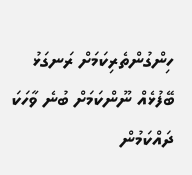ހިންގުންތެރިކަމަށް ރަނގަޅު ބޭފުޅެއް ނޫންކަމަށް ބުނެ ވާހަކަ ދައްކަމުން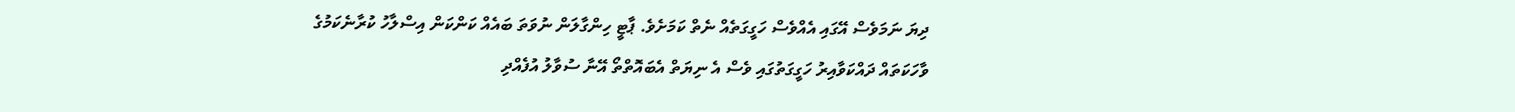ދިޔަ ނަމަވެސް އޭގައި އެއްވެސް ހަގީގަތެއް ނެތް ކަމަށެވެ. ޕާޓީ ހިންގާލަން ނުވަތަ ބައެއް ކަންކަން އިސްލާހު ކުރާނެކަމުގެ ވާހަކަތައް ދައްކަވާއިރު ހަގީގަތުގައި ވެސް އެ ނިޔަތް އެބައޮތްތޯ އޭނާ ސުވާލު އުފެއްދި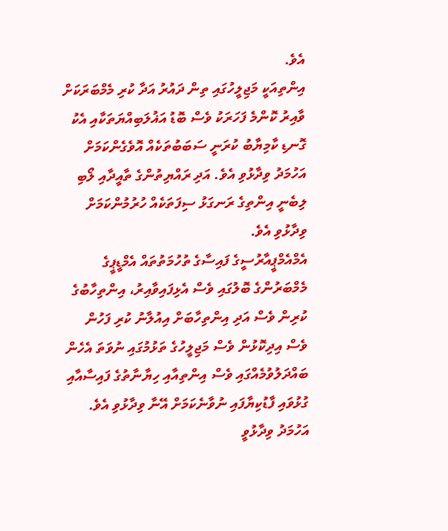އެވެ.
އިންތިއަކީ މަޖިލީހުގައި ތިން ދައުރު އަދާ ކުރި މެމްބަރަކަށް ވާއިރު ކޮންމެ ފަހަރަކު ވެސް ބޮޑު އަޣުލަބިއްޔަތަކާއި އެކު ގޮނޑި ކާމިޔާބު ކުރަނީ ސަބަބުތަކެއް އޮވެގެންކަމަށް އަހުމަދު ވިދާޅުވި އެވެ. އަދި ރައްޔިތުންގެ ތާއީދާއި ލޯބި ލިބެނީ އިންތިގެ ރަނގަޅު ސިފަތަކެއް ހުރުމުންކަމަށް ވިދާޅުވި އެވެ.
އެމްއެމްޕީއާރުސީގެ ފައިސާގެ ތުހުމަތުތައް އެމްޑީޕީގެ މެމްބަރުންގެ ބޮލުގައި ވެސް އެޅިފައިވާއިރު، އިންތިހާބުގެ ކުރިން ވެސް އަދި އިންތިހާބަށް އިއުލާނު ކުރި ފަހުން ވެސް އިދިކޮޅުން ވެސް މަޖިލީހުގެ ތަޅުމުގައި ނުވަތަ އެހެން ބައްދަލުވުމެއްގައި ވެސް އިންތިއާއި ހިޔާނާތުގެ ފައިސާއާއި ގުޅުވައި ފާޑުކިޔާފައި ނުވާނެކަމަށް އޭނާ ވިދާޅުވި އެވެ. އަހުމަދު ވިދާޅުވީ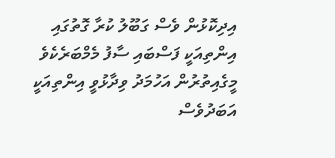އިދިކޮޅުން ވެސް ގަބޫލު ކުރާ ގޮތުގައި އިންތިއަކީ ފަސްބައި ސާފު މެމްބަރެކެވެ
މީގެއިތުރުން އަހުމަދު ވިދާޅުވީ އިންތިއަކީ އަބަދުވެސް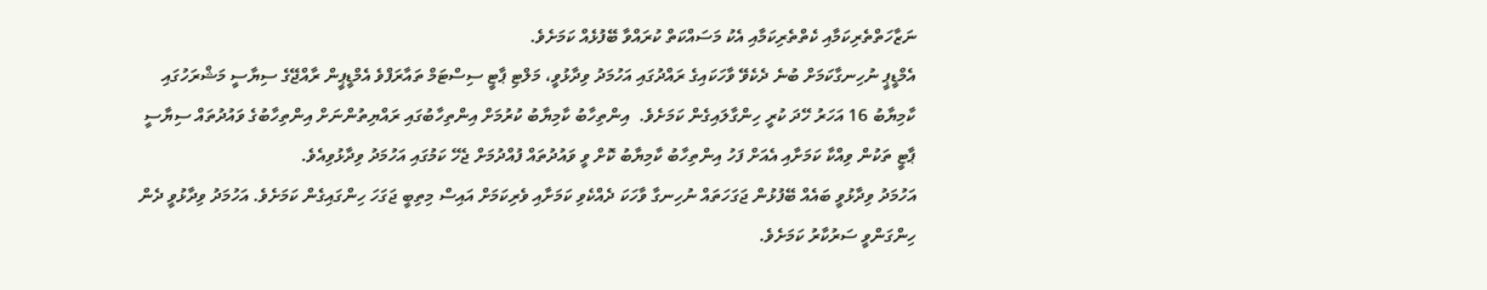ނަޒާހަތްތެރިކަމާއި ކެތްތެރިކަމާއި އެކު މަސައްކަތް ކުރައްވާ ބޭފުޅެއް ކަމަށެވެ.
އެމްޑީޕީ ނުހިނގާކަމަށް ބުނެ ދެކެވޭ ވާހަކައިގެ ރައްދުގައި އަހުމަދު ވިދާޅުވީ، މަލްޓި ޕާޓީ ސިސްޓަމް ތައާރަފްވެ އެމްޑީޕީން ރާއްޖޭގެ ސިޔާސީ މަޝްރަހުގައި ކާމިޔާބު 16 އަހަރު ހޭދަ ކުރީ ހިންގާލައިގެން ކަމަށެވެ.  އިންތިހާބު ކާމިޔާބު ކުރުމަށް އިންތިހާބުގައި ރައްޔިތުންނަށް އިންތިހާބުގެ ވައުދުތައް ސިޔާސީ ޕާޓީ ތަކުން ވިއްކާ ކަމަށާއި އެއަށް ފަހު އިންތިހާބު ކާމިޔާބު ކޮށް ވީ ވައުދުތައް ފުއްދުމަށް ޖެހޭ ކަމުގައި އަހުމަދު ވިދާޅުވިއެވެ.
އަހުމަދު ވިދާޅުވީ ބައެއް ބޭފުޅުން ޖަގަހަތައް ނުހިނގާ ވާހަކަ ދެއްކެވި ކަމަށާއި ވެރިކަމަށް އައިސް މިތިބީ ޖަގަހަ ހިންގައިގެން ކަމަށެވެ. އަހުމަދު ވިދާޅުވީ ދެން ހިންގަންވީ ސަރުކާރު ކަމަށެވެ.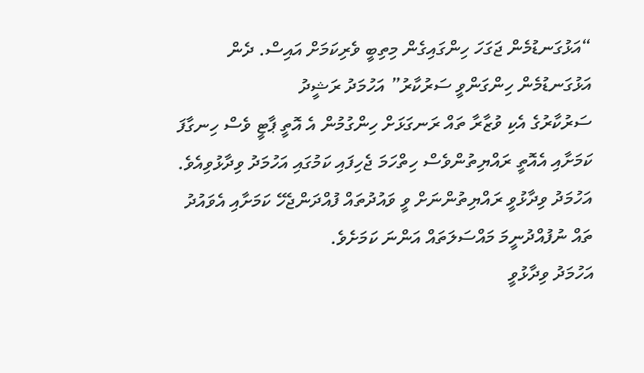“އަޅުގަނޑުމެން ޖަގަހަ ހިންގައިގެން މިތިބީ ވެރިކަމަށް އައިސް. ދެން އަޅުގަނޑުމެން ހިންގަންވީ ސަރުކާރު” އަހުމަދު ރަޝީދު
ސަރުކާރުގެ އެކި ވުޒާރާ ތައް ރަނގަޅަށް ހިންގުމުން އެ އޮތީ ޕާޓީ ވެސް ހިނގާފަ ކަމަށާއި އެއޮތީ ރައްޔިތުންވެސް ހިތްހަމަ ޖެހިފައި ކަމުގައި އަހުމަދު ވިދާޅުވިއެވެ.
އަހުމަދު ވިދާޅުވީ ރައްޔިތުންނަށް ވީ ވައުދުތައް ފުއްދަންޖެހޭ ކަމަށާއި އެވައުދު ތައް ނުފުއްދުނީމަ މައްސަލަތައް އަންނަ ކަމަށެވެ.
އަހުމަދު ވިދާޅުވީ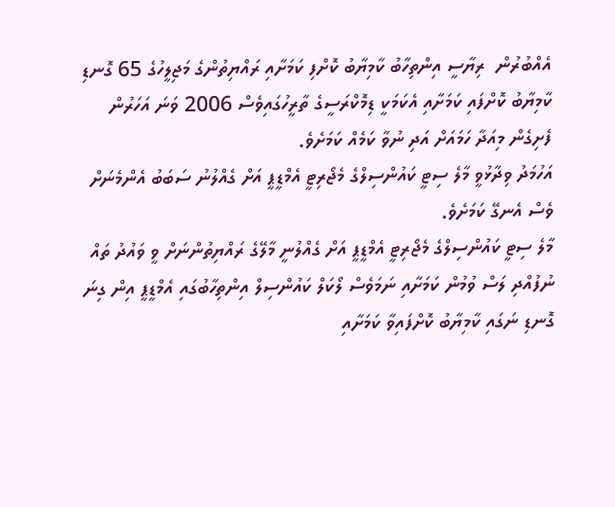އެއްބުރުން  ރިޔާސީ އިންތިހާބު ކާމިޔާބު ކޮށްފި ކަމަށާއި ރައްޔިތުންގެ މަޖިލީހުގެ 65 ގޮނޑި ކާމިޔާބު ކޮށްފައި ކަމަށާއި އެކަމަކީ ޑިމޮކްރަސީގެ ތާރީހުގައިވެސް 2006 ވަނަ އަހަރުން ފެށިގެން މިއަދާ ހަމައަށް އަދި ނުވާ ކަމެއް ކަމަށެވެ.
އަހުމަދު ވިދާޅުވީ މާލެ ސިޓީ ކައުންސިލްގެ މެޖޯރިޓީ އެމްޑީޕީ އަށް ގެއްލުނު ސަބަބު އެންމެނަށް ވެސް އެނގޭ ކަމަށެވެ.
މާލެ ސިޓީ ކައުންސިލްގެ މެޖޯރިޓީ އެމްޑީޕީ އަށް ގެއްލުނީ މާލޭގެ ރައްޔިތުންނަށް ވީ ވައުދު ތައް ނުފުއްދި ލަސް ވުމުން ކަމަށާއި ނަމަވެސް ލޯކަލް ކައުންސިލް އިންތިހާބުގައި އެމްޑީޕީ އިން ގިނަ ގޮނޑި ނަގައި ކާމިޔާބު ކޮށްފައިވާ ކަމަށާއި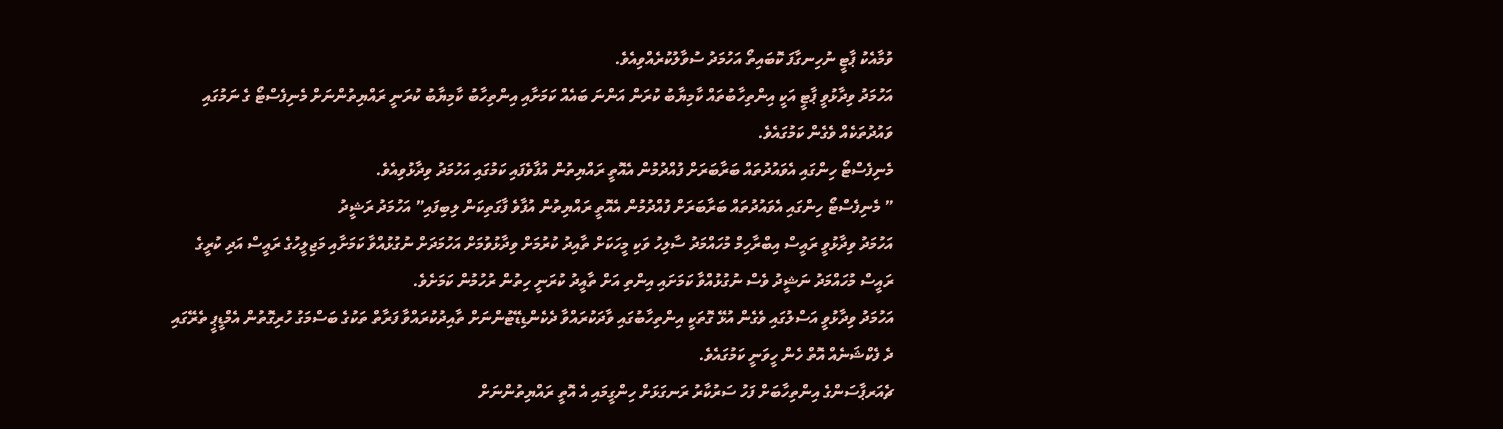ވުމާއެކު ޕާޓީ ނުހިނގާފަ ކޮބައިތޯ އަހުމަދު ސުވާލުކުރެއްވިއެވެ.
އަހުމަދު ވިދާޅުވީ ޕާޓީ އަކީ އިންތިހާބުތައް ކާމިޔާބު ކުރަން އަންނަ ބައެއް ކަމަށާއި އިންތިހާބު ކާމިޔާބު ކުރަނީ ރައްޔިތުންނަށް މެނިފެސްޓޯ ގެ ނަމުގައި ވައުދުތަކެއް ވެގެން ކަމުގައެވެ.
މެނިފެސްޓޯ ހިންގައި އެވައުދުތައް ބަރާބަރަށް ފުއްދުމުން އެއޮތީ ރައްޔިތުން އުފާވެފައި ކަމުގައި އަހުމަދު ވިދާޅުވިއެވެ.
” މެނިފެސްޓޯ ހިންގައި އެވައުދުތައް ބަރާބަރަށް ފުއްދުމުން އެއޮތީ ރައްޔިތުން އުފާވެ ފާގަތިކަން ލިބިފައި” އަހުމަދު ރަޝީދު
އަހުމަދު ވިދާޅުވީ ރައީސް އިބްރާހިމް މުހައްމަދު ސާލިހު ވަކި މީހަކަށް ތާއިދު ކުރުމަށް ވިދާޅުވުމަށް އަހުމަދަށް ނުގުޅުއްވާ ކަމަށާއި މަޖިލީހުގެ ރައީސް އަދި ކުރީގެ ރައީސް މުހައްމަދު ނަޝީދު ވެސް ނުގުޅުއްވާ ކަމަށައި އިންތި އަށް ތާއީދު ކުރަނީ ހިތުން ރުހުމުން ކަމަށެވެ.
އަހުމަދު ވިދާޅުވީ އަސްލުގައި ވެގެން އުޅޭ ގޮތަކީ އިންތިހާބުގައި ވާދަކުރައްވާ ދެކެންޑިޑޭޓުންނަށް ތާއިދުކުރައްވާ ފަރާތް ތަކުގެ ބަސްމަގު ހުރިގޮތުން އެމްޑީޕީ ތެރޭގައި ދެ ފެކްޝަނެއް އޮތް ހެން ހީވަނީ ކަމުގައެވެ.
ޗެއަރޕާސަންގެ އިންތިހާބަށް ފަހު ސަރުކާރު ރަނގަޅަށް ހިންގީމައި އެ އޮތީ ރައްޔިތުންނަށް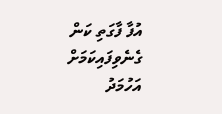އުފާ ފާގަތި ކަން ގެނެވިފައިކަމަށް އަހުމަދު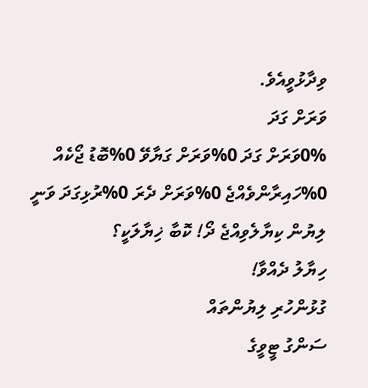ވިދާޅުވީއެވެ.
ވަރަށް ގަދަ
0%ވަރަށް ގަދަ 0%ވަރަށް ގަޔާވޭ 0%ބޮޑު ޖޯކެއް 0%ހައިރާންވެއްޖެ 0%ވަރަށް ދެރަ 0%ރުޅިގަދަ ވަނީ
ލިޔުން ކިޔާލެވިއްޖެ ދޯ! ކޮބާ ޚިޔާލަކީ؟
ހިޔާލު ދެއްވާ!
ގުޅުންހުރި ލިޔުންތައް
ސަންގު ޓީވީގެ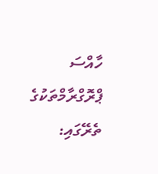ހާއްސަ ޕްރޮގްރާމްތަކުގެ ތެރޭގައި: